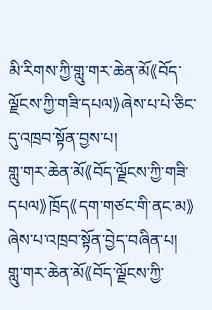མི་རིགས་ཀྱི་གླུ་གར་ཆེན་མོ《བོད་ལྗོངས་ཀྱི་གཟི་དཔལ》ཞེས་པ་པེ་ཅིང་དུ་འཁྲབ་སྟོན་བྱས་པ།
གླུ་གར་ཆེན་མོ《བོད་ལྗོངས་ཀྱི་གཟི་དཔལ》ཁྲོད《དག་གཙང་གི་ནང་མ》ཞེས་པ་འཁྲབ་སྟོན་བྱེད་བཞིན་པ།
གླུ་གར་ཆེན་མོ《བོད་ལྗོངས་ཀྱི་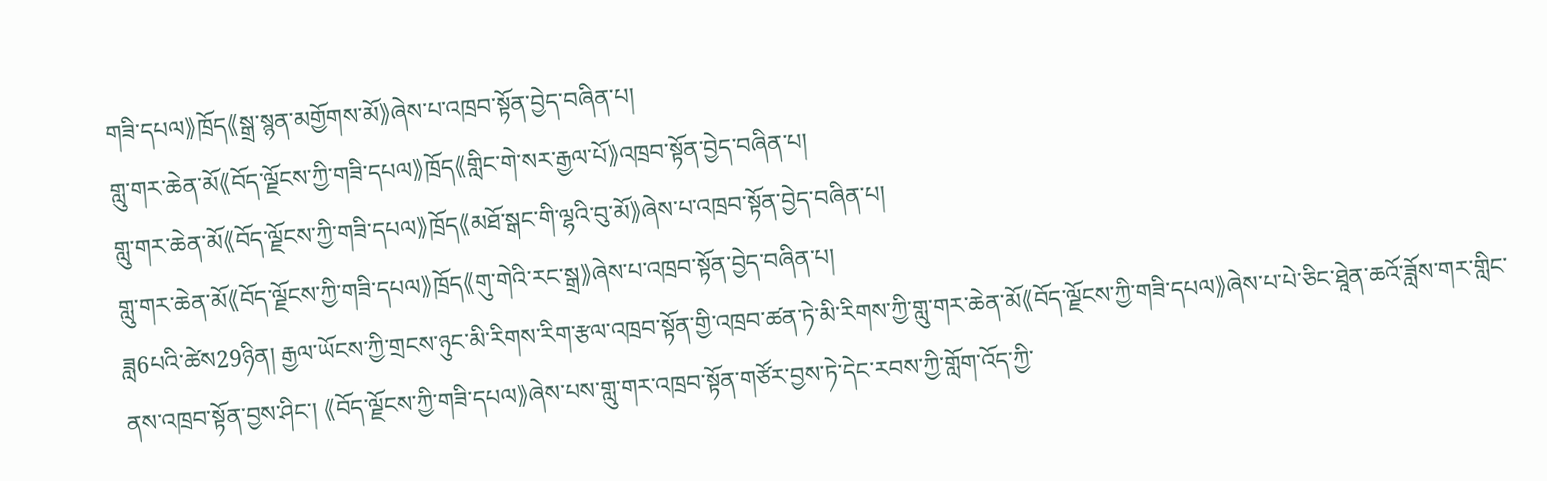གཟི་དཔལ》ཁྲོད《སྒྲ་སྙན་མགྱོགས་མོ》ཞེས་པ་འཁྲབ་སྟོན་བྱེད་བཞིན་པ།
གླུ་གར་ཆེན་མོ《བོད་ལྗོངས་ཀྱི་གཟི་དཔལ》ཁྲོད《གླིང་གེ་སར་རྒྱལ་པོ》འཁྲབ་སྟོན་བྱེད་བཞིན་པ།
གླུ་གར་ཆེན་མོ《བོད་ལྗོངས་ཀྱི་གཟི་དཔལ》ཁྲོད《མཐོ་སྒང་གི་ལྷའི་བུ་མོ》ཞེས་པ་འཁྲབ་སྟོན་བྱེད་བཞིན་པ།
གླུ་གར་ཆེན་མོ《བོད་ལྗོངས་ཀྱི་གཟི་དཔལ》ཁྲོད《གུ་གེའི་རང་སྒྲ》ཞེས་པ་འཁྲབ་སྟོན་བྱེད་བཞིན་པ།
ཟླ6པའི་ཚེས29ཉིན། རྒྱལ་ཡོངས་ཀྱི་གྲངས་ཉུང་མི་རིགས་རིག་རྩལ་འཁྲབ་སྟོན་གྱི་འཁྲབ་ཚན་ཏེ་མི་རིགས་ཀྱི་གླུ་གར་ཆེན་མོ《བོད་ལྗོངས་ཀྱི་གཟི་དཔལ》ཞེས་པ་པེ་ཅིང་ཐཱེན་ཆའོ་ཟློས་གར་གླིང་ནས་འཁྲབ་སྟོན་བྱས་ཤིང་། 《བོད་ལྗོངས་ཀྱི་གཟི་དཔལ》ཞེས་པས་གླུ་གར་འཁྲབ་སྟོན་གཙོར་བྱས་ཏེ་དེང་རབས་ཀྱི་གློག་འོད་ཀྱི་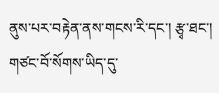ནུས་པར་བརྟེན་ནས་གངས་རི་དང་། རྩྭ་ཐང་། གཙང་བོ་སོགས་ཡིད་དུ་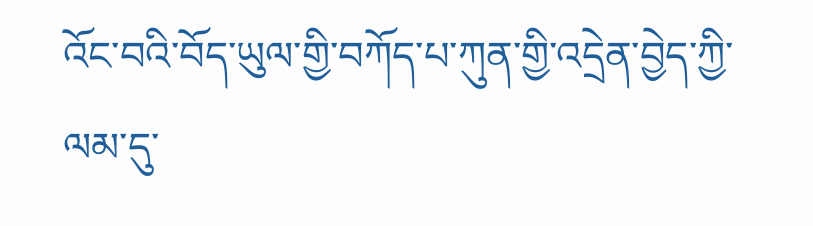འོང་བའི་བོད་ཡུལ་གྱི་བཀོད་པ་ཀུན་གྱི་འདྲེན་བྱེད་ཀྱི་ལམ་དུ་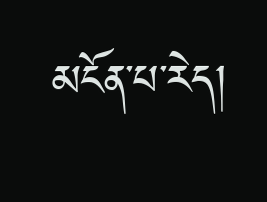མངོན་པ་རེད།